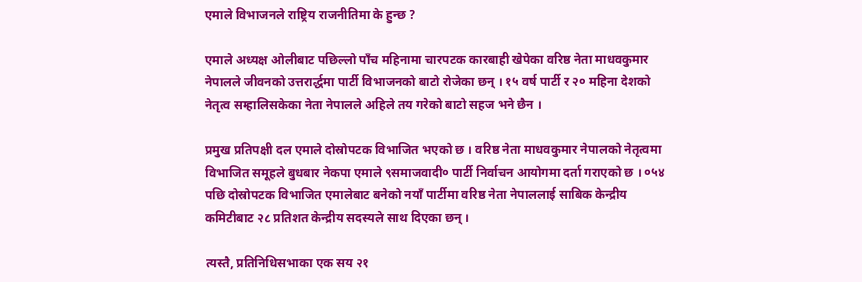एमाले विभाजनले राष्ट्रिय राजनीतिमा के हुन्छ ?

एमाले अध्यक्ष ओलीबाट पछिल्लो पाँच महिनामा चारपटक कारबाही खेपेका वरिष्ठ नेता माधवकुमार नेपालले जीवनको उत्तरार्द्धमा पार्टी विभाजनको बाटो रोजेका छन् । १५ वर्ष पार्टी र २० महिना देशको नेतृत्व सम्हालिसकेका नेता नेपालले अहिले तय गरेको बाटो सहज भने छैन ।

प्रमुख प्रतिपक्षी दल एमाले दोस्रोपटक विभाजित भएको छ । वरिष्ठ नेता माधवकुमार नेपालको नेतृत्वमा विभाजित समूहले बुधबार नेकपा एमाले ९समाजवादी० पार्टी निर्वाचन आयोगमा दर्ता गराएको छ । ०५४ पछि दोस्रोपटक विभाजित एमालेबाट बनेको नयाँ पार्टीमा वरिष्ठ नेता नेपाललाई साबिक केन्द्रीय कमिटीबाट २८ प्रतिशत केन्द्रीय सदस्यले साथ दिएका छन् ।

त्यस्तै, प्रतिनिधिसभाका एक सय २१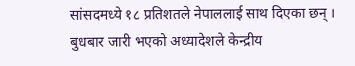सांसदमध्ये १८ प्रतिशतले नेपाललाई साथ दिएका छन् । बुधबार जारी भएको अध्यादेशले केन्द्रीय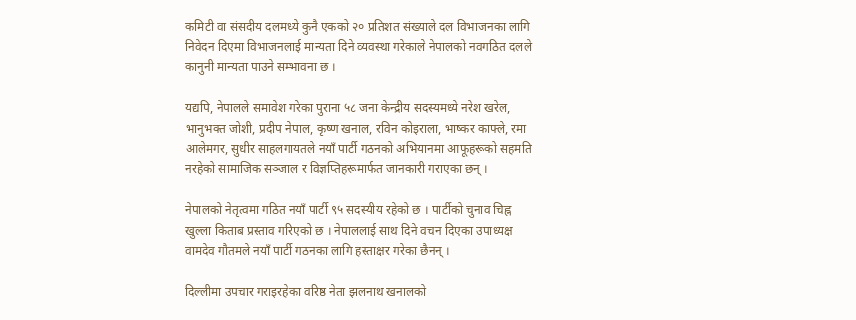कमिटी वा संसदीय दलमध्ये कुनै एकको २० प्रतिशत संख्याले दल विभाजनका लागि निवेदन दिएमा विभाजनलाई मान्यता दिने व्यवस्था गरेकाले नेपालको नवगठित दलले कानुनी मान्यता पाउने सम्भावना छ ।

यद्यपि, नेपालले समावेश गरेका पुराना ५८ जना केन्द्रीय सदस्यमध्ये नरेश खरेल, भानुभक्त जोशी, प्रदीप नेपाल, कृष्ण खनाल, रविन कोइराला, भाष्कर काफ्ले, रमा आलेमगर, सुधीर साहलगायतले नयाँ पार्टी गठनको अभियानमा आफूहरूको सहमति नरहेको सामाजिक सञ्जाल र विज्ञप्तिहरूमार्फत जानकारी गराएका छन् ।

नेपालको नेतृत्वमा गठित नयाँ पार्टी ९५ सदस्यीय रहेको छ । पार्टीको चुनाव चिह्न खुल्ला किताब प्रस्ताव गरिएको छ । नेपाललाई साथ दिने वचन दिएका उपाध्यक्ष वामदेव गौतमले नयाँ पार्टी गठनका लागि हस्ताक्षर गरेका छैनन् ।

दिल्लीमा उपचार गराइरहेका वरिष्ठ नेता झलनाथ खनालको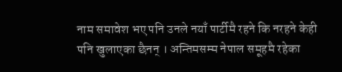नाम समावेश भए पनि उनले नयाँ पार्टीमै रहने कि नरहने केही पनि खुलाएका छैनन् । अन्तिमसम्म नेपाल समूहमै रहेका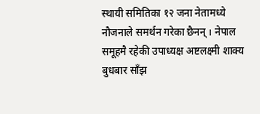स्थायी समितिका १२ जना नेतामध्ये नौजनाले समर्थन गरेका छैनन् । नेपाल समूहमै रहेकी उपाध्यक्ष अष्टलक्ष्मी शाक्य बुधबार साँझ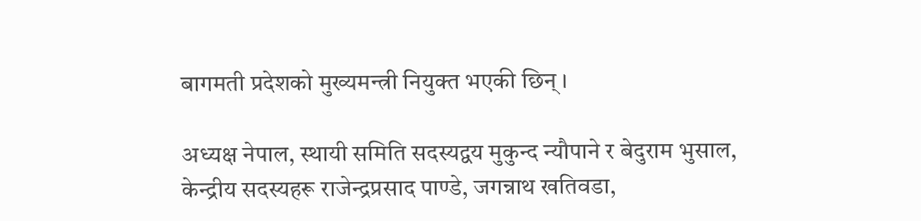बागमती प्रदेशको मुख्यमन्त्री नियुक्त भएकी छिन् ।

अध्यक्ष नेपाल, स्थायी समिति सदस्यद्वय मुकुन्द न्यौपाने र बेदुराम भुसाल, केन्द्रीय सदस्यहरू राजेन्द्रप्रसाद पाण्डे, जगन्नाथ खतिवडा,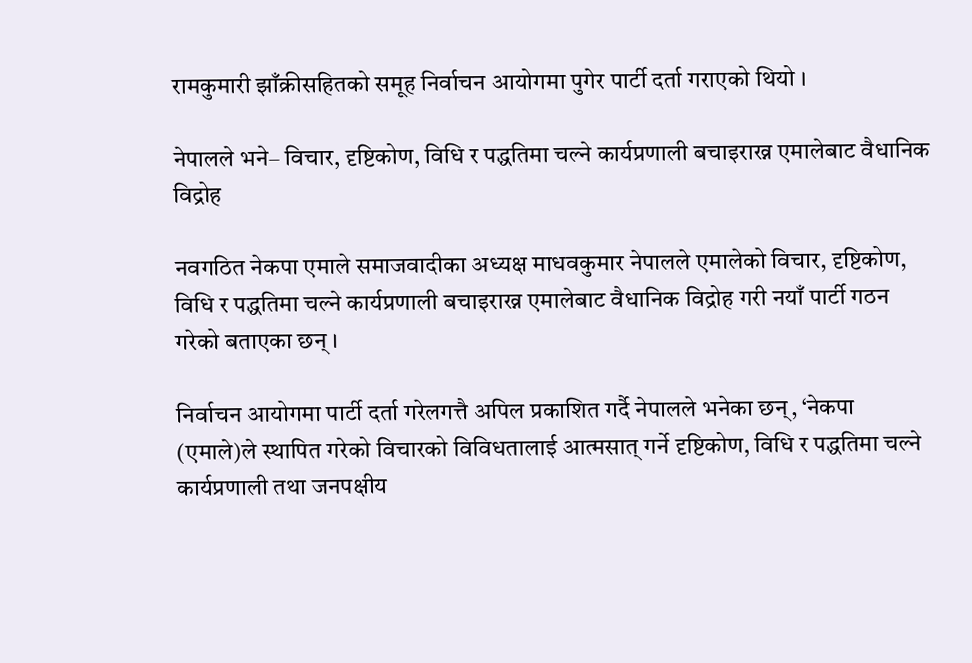रामकुमारी झाँक्रीसहितको समूह निर्वाचन आयोगमा पुगेर पार्टी दर्ता गराएको थियो ।

नेपालले भने– विचार, दृष्टिकोण, विधि र पद्धतिमा चल्ने कार्यप्रणाली बचाइराख्न एमालेबाट वैधानिक विद्रोह

नवगठित नेकपा एमाले समाजवादीका अध्यक्ष माधवकुमार नेपालले एमालेको विचार, दृष्टिकोण, विधि र पद्धतिमा चल्ने कार्यप्रणाली बचाइराख्न एमालेबाट वैधानिक विद्रोह गरी नयाँ पार्टी गठन गरेको बताएका छन् ।

निर्वाचन आयोगमा पार्टी दर्ता गरेलगत्तै अपिल प्रकाशित गर्दै नेपालले भनेका छन्, ‘नेकपा (एमाले)ले स्थापित गरेको विचारको विविधतालाई आत्मसात् गर्ने दृष्टिकोण, विधि र पद्धतिमा चल्ने कार्यप्रणाली तथा जनपक्षीय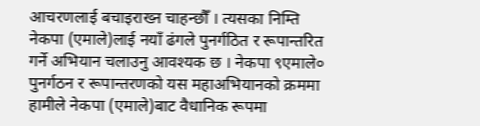आचरणलाई बचाइराख्न चाहन्छौँ । त्यसका निम्ति नेकपा (एमाले)लाई नयाँ ढंगले पुनर्गठित र रूपान्तरित गर्ने अभियान चलाउनु आवश्यक छ । नेकपा ९एमाले० पुनर्गठन र रूपान्तरणको यस महाअभियानको क्रममा हामीले नेकपा (एमाले)बाट वैधानिक रूपमा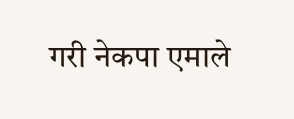गरी नेकपा एमाले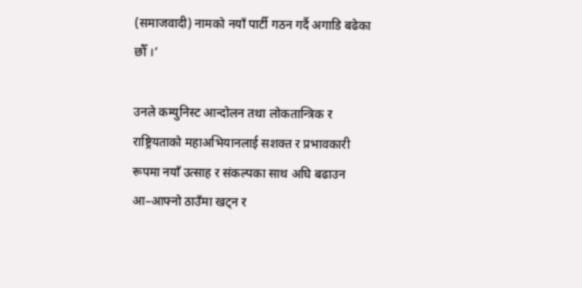(समाजवादी) नामको नयाँ पार्टी गठन गर्दै अगाडि बढेका छौँ ।’

उनले कम्युनिस्ट आन्दोलन तथा लोकतान्त्रिक र राष्ट्रियताको महाअभियानलाई सशक्त र प्रभावकारी रूपमा नयाँ उत्साह र संकल्पका साथ अघि बढाउन आ–आफ्नो ठाउँमा खट्न र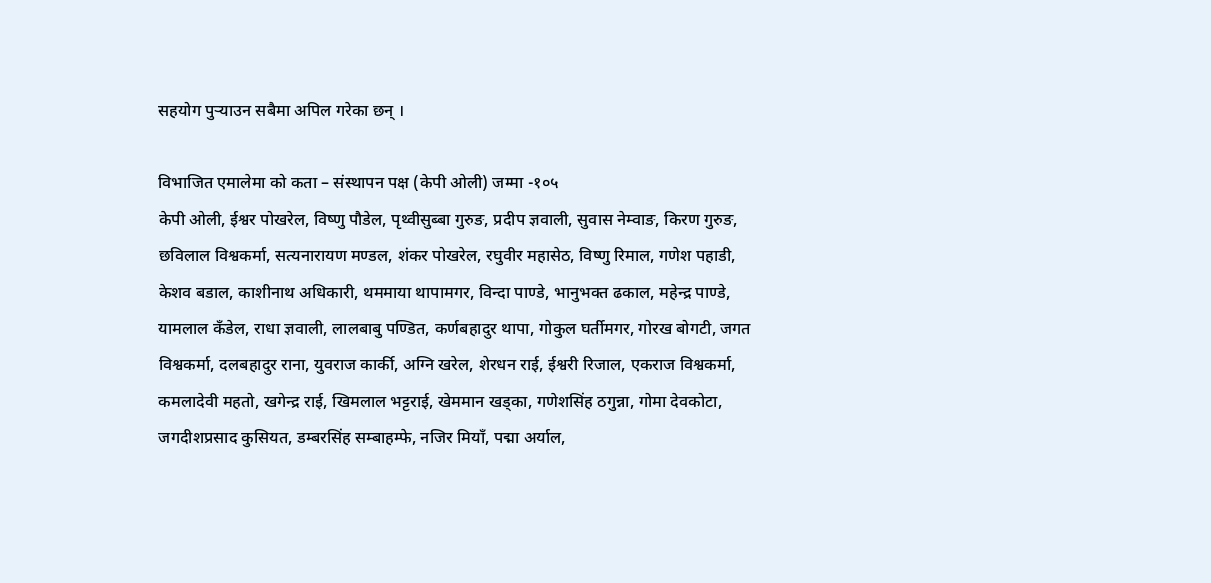सहयोग पुर्‍याउन सबैमा अपिल गरेका छन् ।

विभाजित एमालेमा को कता – संस्थापन पक्ष (केपी ओली) जम्मा -१०५
केपी ओली, ईश्वर पोखरेल, विष्णु पौडेल, पृथ्वीसुब्बा गुरुङ, प्रदीप ज्ञवाली, सुवास नेम्वाङ, किरण गुरुङ, छविलाल विश्वकर्मा, सत्यनारायण मण्डल, शंकर पोखरेल, रघुवीर महासेठ, विष्णु रिमाल, गणेश पहाडी, केशव बडाल, काशीनाथ अधिकारी, थममाया थापामगर, विन्दा पाण्डे, भानुभक्त ढकाल, महेन्द्र पाण्डे, यामलाल कँडेल, राधा ज्ञवाली, लालबाबु पण्डित, कर्णबहादुर थापा, गोकुल घर्तीमगर, गोरख बोगटी, जगत विश्वकर्मा, दलबहादुर राना, युवराज कार्की, अग्नि खरेल, शेरधन राई, ईश्वरी रिजाल, एकराज विश्वकर्मा, कमलादेवी महतो, खगेन्द्र राई, खिमलाल भट्टराई, खेममान खड्का, गणेशसिंह ठगुन्ना, गोमा देवकोटा, जगदीशप्रसाद कुसियत, डम्बरसिंह सम्बाहम्फे, नजिर मियाँ, पद्मा अर्याल,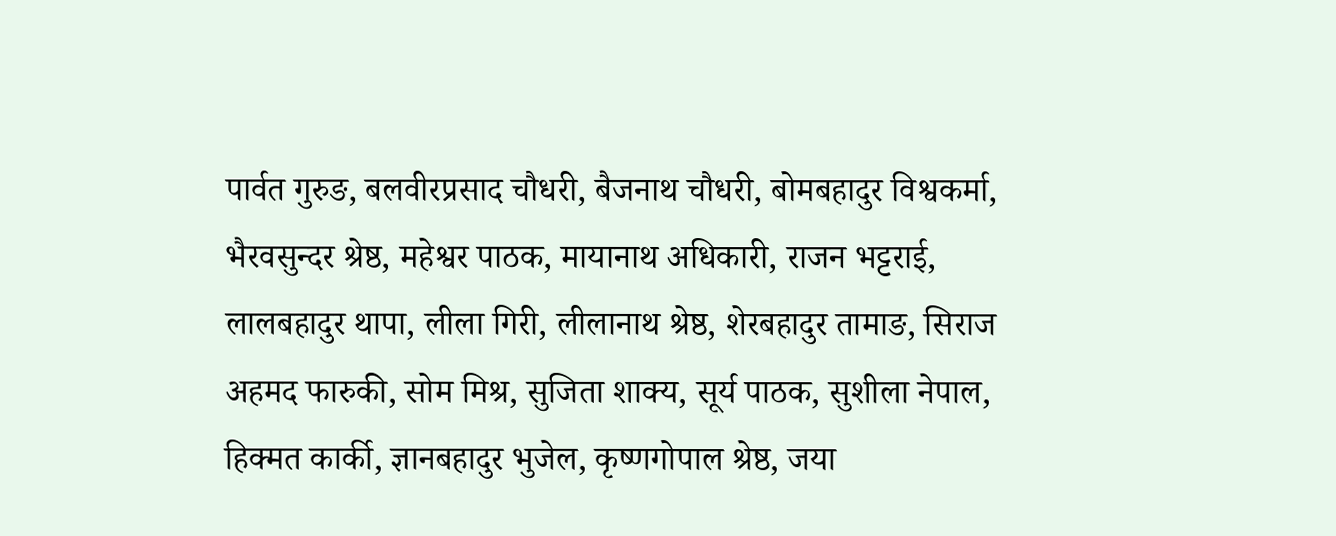पार्वत गुरुङ, बलवीरप्रसाद चौधरी, बैजनाथ चौधरी, बोमबहादुर विश्वकर्मा, भैरवसुन्दर श्रेष्ठ, महेश्वर पाठक, मायानाथ अधिकारी, राजन भट्टराई, लालबहादुर थापा, लीला गिरी, लीलानाथ श्रेष्ठ, शेरबहादुर तामाङ, सिराज अहमद फारुकी, सोम मिश्र, सुजिता शाक्य, सूर्य पाठक, सुशीला नेपाल, हिक्मत कार्की, ज्ञानबहादुर भुजेल, कृष्णगोपाल श्रेष्ठ, जया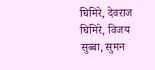घिमिरे, देवराज घिमिरे, विजय सुब्बा, सुमन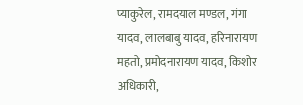प्याकुरेल, रामदयाल मण्डल, गंगा यादव, लालबाबु यादव, हरिनारायण महतो, प्रमोदनारायण यादव, किशोर अधिकारी,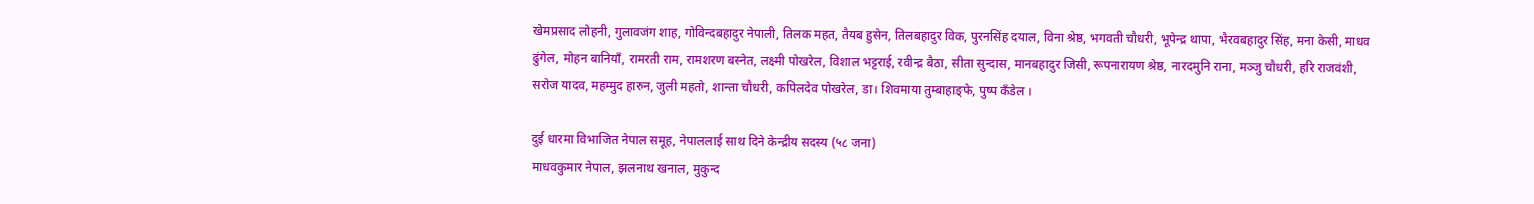खेमप्रसाद लोहनी, गुलावजंग शाह, गोविन्दबहादुर नेपाली, तिलक महत, तैयब हुसेन, तिलबहादुर विक, पुरनसिंह दयाल, विना श्रेष्ठ, भगवती चौधरी, भूपेन्द्र थापा, भैरवबहादुर सिंह, मना केसी, माधव ढुंगेल, मोहन बानियाँ, रामरती राम, रामशरण बस्नेत, लक्ष्मी पोखरेल, विशाल भट्टराई, रवीन्द्र बैठा, सीता सुन्दास, मानबहादुर जिसी, रूपनारायण श्रेष्ठ, नारदमुनि राना, मञ्जु चौधरी, हरि राजवंशी, सरोज यादव, महम्मुद हारुन, जुली महतो, शान्ता चौधरी, कपिलदेव पोखरेल, डा। शिवमाया तुम्बाहाङ्फे, पुष्प कँडेल ।

दुई धारमा विभाजित नेपाल समूह, नेपाललाई साथ दिने केन्द्रीय सदस्य (५८ जना)
माधवकुमार नेपाल, झलनाथ खनाल, मुकुन्द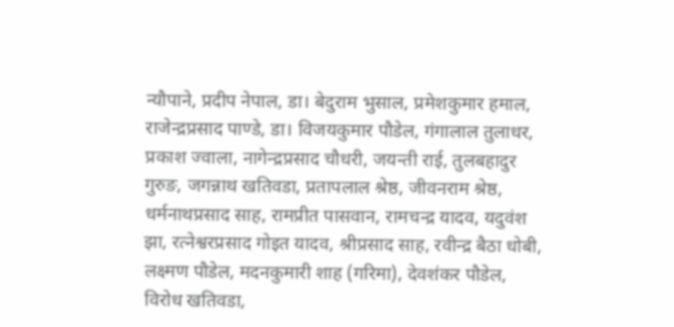न्यौपाने, प्रदीप नेपाल, डा। बेदुराम भुसाल, प्रमेशकुमार हमाल, राजेन्द्रप्रसाद पाण्डे, डा। विजयकुमार पौडेल, गंगालाल तुलाधर, प्रकाश ज्वाला, नागेन्द्रप्रसाद चौधरी, जयन्ती राई, तुलबहादुर गुरुङ, जगन्नाथ खतिवडा, प्रतापलाल श्रेष्ठ, जीवनराम श्रेष्ठ, धर्मनाथप्रसाद साह, रामप्रीत पासवान, रामचन्द्र यादव, यदुवंश झा, रत्नेश्वरप्रसाद गोइत यादव, श्रीप्रसाद साह, रवीन्द्र बैठा धोबी, लक्ष्मण पौडेल, मदनकुमारी शाह (गरिमा), देवशंकर पौडेल, विरोध खतिवडा,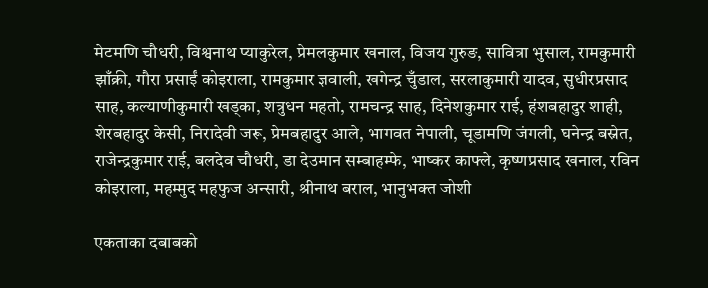मेटमणि चौधरी, विश्वनाथ प्याकुरेल, प्रेमलकुमार खनाल, विजय गुरुङ, सावित्रा भुसाल, रामकुमारी झाँक्री, गौरा प्रसाईं कोइराला, रामकुमार ज्ञवाली, खगेन्द्र चुँडाल, सरलाकुमारी यादव, सुधीरप्रसाद साह, कल्याणीकुमारी खड्का, शत्रुधन महतो, रामचन्द्र साह, दिनेशकुमार राई, हंशबहादुर शाही, शेरबहादुर केसी, निरादेवी जरू, प्रेमबहादुर आले, भागवत नेपाली, चूडामणि जंगली, घनेन्द्र बस्नेत, राजेन्द्रकुमार राई, बलदेव चौधरी, डा देउमान सम्बाहम्फे, भाष्कर काफ्ले, कृष्णप्रसाद खनाल, रविन कोइराला, महम्मुद महफुज अन्सारी, श्रीनाथ बराल, भानुभक्त जोशी

एकताका दबाबको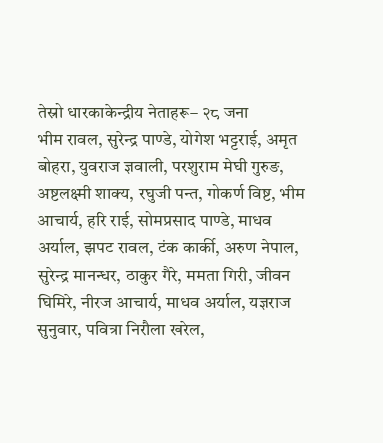तेस्रो धारकाकेन्द्रीय नेताहरू– २८ जना
भीम रावल, सुरेन्द्र पाण्डे, योगेश भट्टराई, अमृत बोहरा, युवराज ज्ञवाली, परशुराम मेघी गुरुङ, अष्टलक्ष्मी शाक्य, रघुजी पन्त, गोकर्ण विष्ट, भीम आचार्य, हरि राई, सोमप्रसाद पाण्डे, माधव अर्याल, झपट रावल, टंक कार्की, अरुण नेपाल, सुरेन्द्र मानन्धर, ठाकुर गैरे, ममता गिरी, जीवन घिमिरे, नीरज आचार्य, माधव अर्याल, यज्ञराज सुनुवार, पवित्रा निरौला खरेल,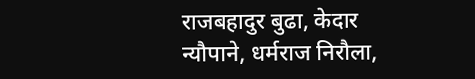राजबहादुर बुढा, केदार न्यौपाने, धर्मराज निरौला,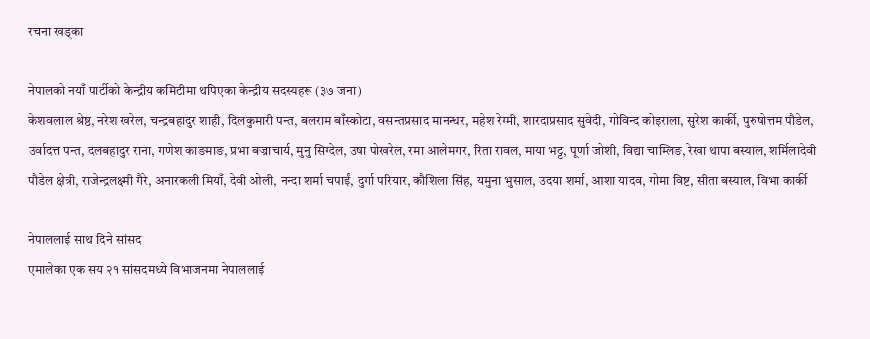रचना खड्का

नेपालको नयाँ पार्टीको केन्द्रीय कमिटीमा थपिएका केन्द्रीय सदस्यहरू (३७ जना)
केशवलाल श्रेष्ठ, नरेश खरेल, चन्द्रबहादुर शाही, दिलकुमारी पन्त, बलराम बाँस्कोटा, वसन्तप्रसाद मानन्धर, महेश रेग्मी, शारदाप्रसाद सुवेदी, गोविन्द कोइराला, सुरेश कार्की, पुरुषोत्तम पौडेल, उर्वादत्त पन्त, दलबहादुर राना, गणेश काङमाङ, प्रभा बज्राचार्य, मुनु सिग्देल, उषा पोखरेल, रमा आलेमगर, रिता रावल, माया भट्ट, पूर्णा जोशी, विद्या चाम्लिङ, रेखा थापा बस्याल, शर्मिलादेवी पौडेल क्षेत्री, राजेन्द्रलक्ष्मी गैरे, अनारकली मियाँ, देवी ओली, नन्दा शर्मा चपाईं, दुर्गा परियार, कौशिला सिंह, यमुना भुसाल, उदया शर्मा, आशा यादव, गोमा विष्ट, सीता बस्याल, विभा कार्की

नेपाललाई साथ दिने सांसद
एमालेका एक सय २१ सांसदमध्ये विभाजनमा नेपाललाई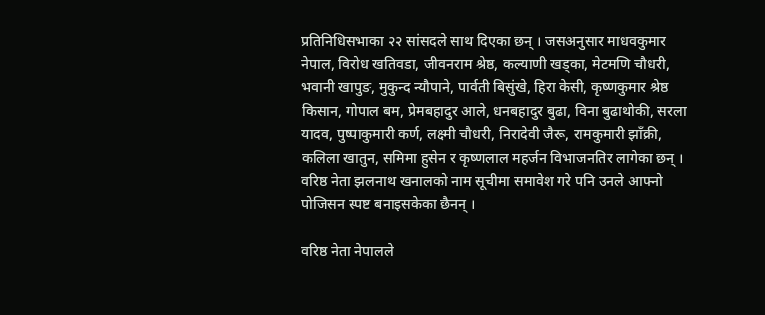प्रतिनिधिसभाका २२ सांसदले साथ दिएका छन् । जसअनुसार माधवकुमार नेपाल, विरोध खतिवडा, जीवनराम श्रेष्ठ, कल्याणी खड्का, मेटमणि चौधरी, भवानी खापुङ, मुकुन्द न्यौपाने, पार्वती बिसुंखे, हिरा केसी, कृष्णकुमार श्रेष्ठ किसान, गोपाल बम, प्रेमबहादुर आले, धनबहादुर बुढा, विना बुढाथोकी, सरला यादव, पुष्पाकुमारी कर्ण, लक्ष्मी चौधरी, निरादेवी जैरू, रामकुमारी झाँक्री, कलिला खातुन, समिमा हुसेन र कृष्णलाल महर्जन विभाजनतिर लागेका छन् । वरिष्ठ नेता झलनाथ खनालको नाम सूचीमा समावेश गरे पनि उनले आफ्नो पोजिसन स्पष्ट बनाइसकेका छैनन् ।

वरिष्ठ नेता नेपालले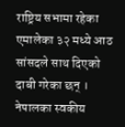राष्ट्रिय सभामा रहेका एमालेका ३२ मध्ये आठ सांसदले साथ दिएको दाबी गरेका छन् । नेपालका स्वकीय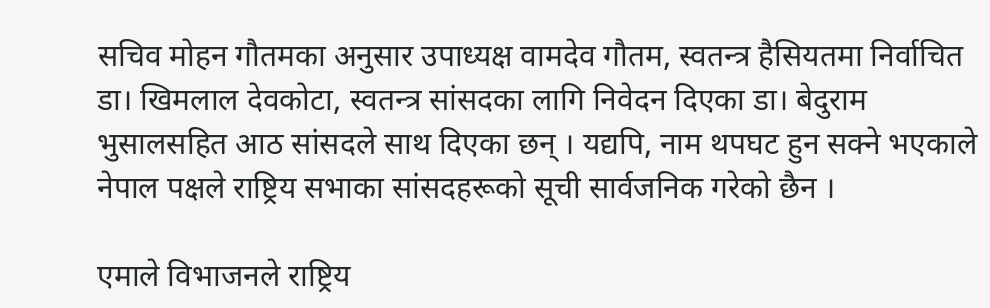सचिव मोहन गौतमका अनुसार उपाध्यक्ष वामदेव गौतम, स्वतन्त्र हैसियतमा निर्वाचित डा। खिमलाल देवकोटा, स्वतन्त्र सांसदका लागि निवेदन दिएका डा। बेदुराम भुसालसहित आठ सांसदले साथ दिएका छन् । यद्यपि, नाम थपघट हुन सक्ने भएकाले नेपाल पक्षले राष्ट्रिय सभाका सांसदहरूको सूची सार्वजनिक गरेको छैन ।

एमाले विभाजनले राष्ट्रिय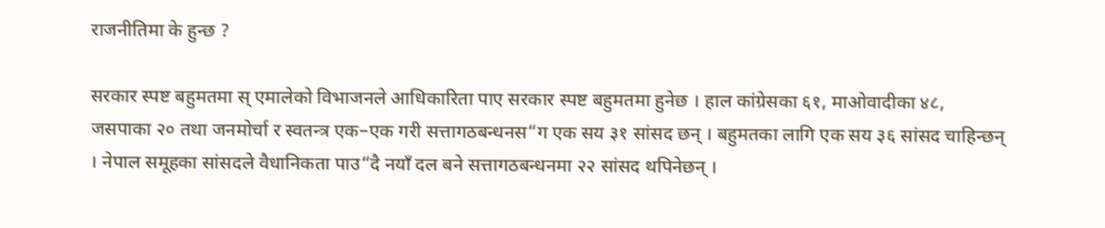राजनीतिमा के हुन्छ ?

सरकार स्पष्ट बहुमतमा स् एमालेको विभाजनले आधिकारिता पाए सरकार स्पष्ट बहुमतमा हुनेछ । हाल कांग्रेसका ६१, माओवादीका ४८, जसपाका २० तथा जनमोर्चा र स्वतन्त्र एक–एक गरी सत्तागठबन्धनस“ग एक सय ३१ सांसद छन् । बहुमतका लागि एक सय ३६ सांसद चाहिन्छन् । नेपाल समूहका सांसदले वैधानिकता पाउ“दै नयाँ दल बने सत्तागठबन्धनमा २२ सांसद थपिनेछन् ।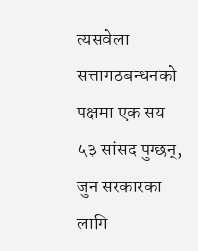त्यसवेला सत्तागठबन्धनको पक्षमा एक सय ५३ सांसद पुग्छन्, जुन सरकारका लागि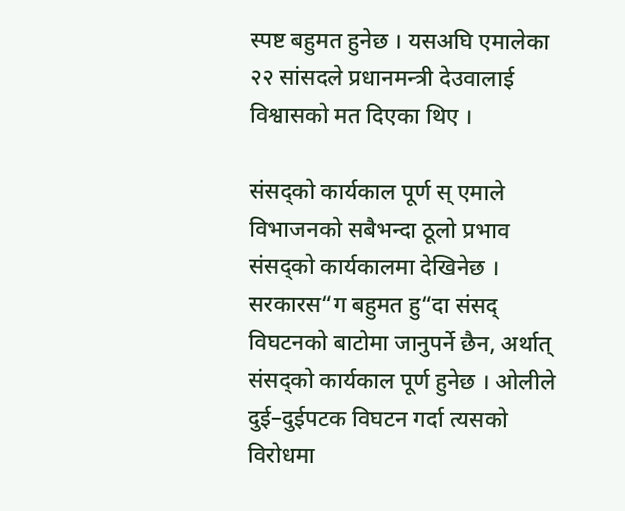स्पष्ट बहुमत हुनेछ । यसअघि एमालेका २२ सांसदले प्रधानमन्त्री देउवालाई विश्वासको मत दिएका थिए ।

संसद्को कार्यकाल पूर्ण स् एमाले विभाजनको सबैभन्दा ठूलो प्रभाव संसद्को कार्यकालमा देखिनेछ । सरकारस“ग बहुमत हु“दा संसद् विघटनको बाटोमा जानुपर्ने छैन, अर्थात् संसद्को कार्यकाल पूर्ण हुनेछ । ओलीले दुई–दुईपटक विघटन गर्दा त्यसको विरोधमा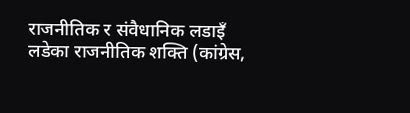राजनीतिक र संवैधानिक लडाइँ लडेका राजनीतिक शक्ति (कांग्रेस,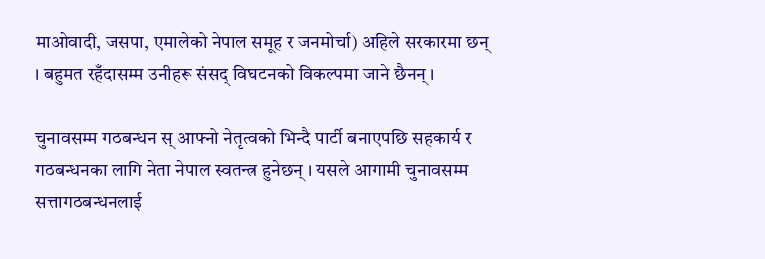माओवादी, जसपा, एमालेको नेपाल समूह र जनमोर्चा) अहिले सरकारमा छन् । बहुमत रहँदासम्म उनीहरू संसद् विघटनको विकल्पमा जाने छैनन् ।

चुनावसम्म गठबन्धन स् आफ्नो नेतृत्वको भिन्दै पार्टी बनाएपछि सहकार्य र गठबन्धनका लागि नेता नेपाल स्वतन्त्र हुनेछन् । यसले आगामी चुनावसम्म सत्तागठबन्धनलाई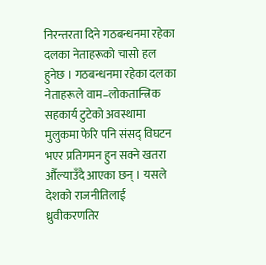निरन्तरता दिने गठबन्धनमा रहेका दलका नेताहरूको चासो हल हुनेछ । गठबन्धनमा रहेका दलका नेताहरूले वाम–लोकतान्त्रिक सहकार्य टुटेको अवस्थामा मुलुकमा फेरि पनि संसद् विघटन भएर प्रतिगमन हुन सक्ने खतरा औँल्याउँदै आएका छन् । यसले देशको राजनीतिलाई ध्रुवीकरणतिर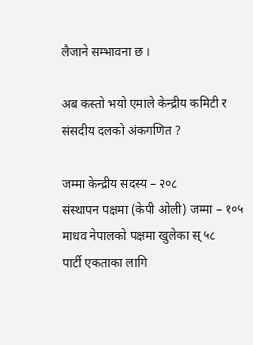लैजाने सम्भावना छ ।

अब कस्तो भयो एमाले केन्द्रीय कमिटी र संसदीय दलको अंकगणित ?

जम्मा केन्द्रीय सदस्य – २०८
संस्थापन पक्षमा (केपी ओली) जम्मा – १०५
माधव नेपालको पक्षमा खुलेका स् ५८
पार्टी एकताका लागि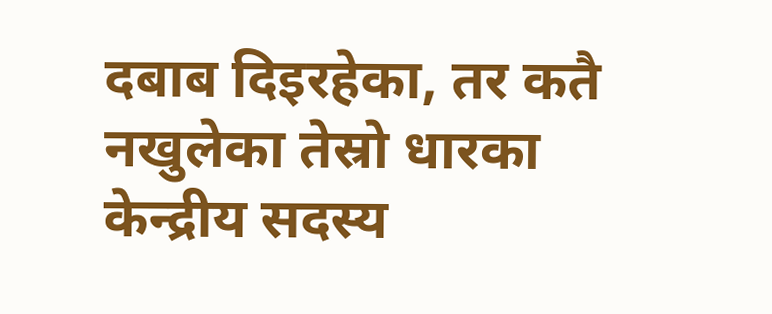दबाब दिइरहेका, तर कतै नखुलेका तेस्रो धारका केन्द्रीय सदस्य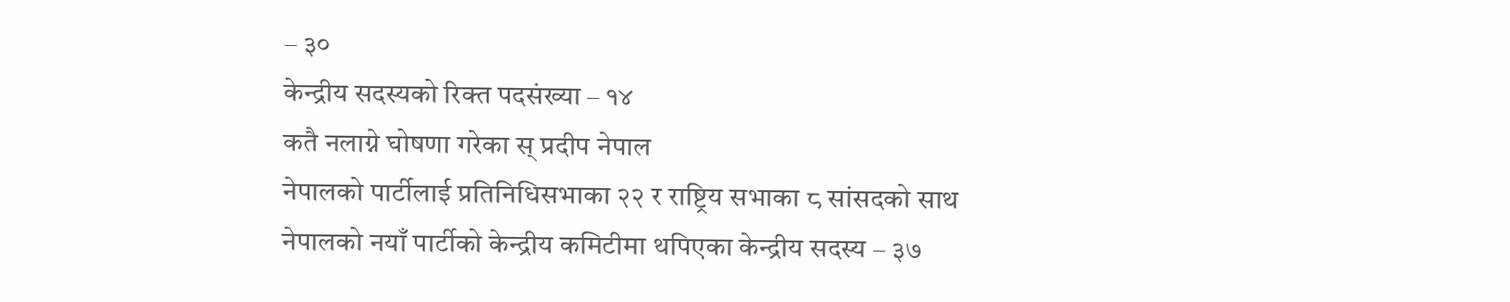– ३०
केन्द्रीय सदस्यको रिक्त पदसंख्या – १४
कतै नलाग्ने घोषणा गरेका स् प्रदीप नेपाल
नेपालको पार्टीलाई प्रतिनिधिसभाका २२ र राष्ट्रिय सभाका ८ सांसदको साथ
नेपालको नयाँ पार्टीको केन्द्रीय कमिटीमा थपिएका केन्द्रीय सदस्य – ३७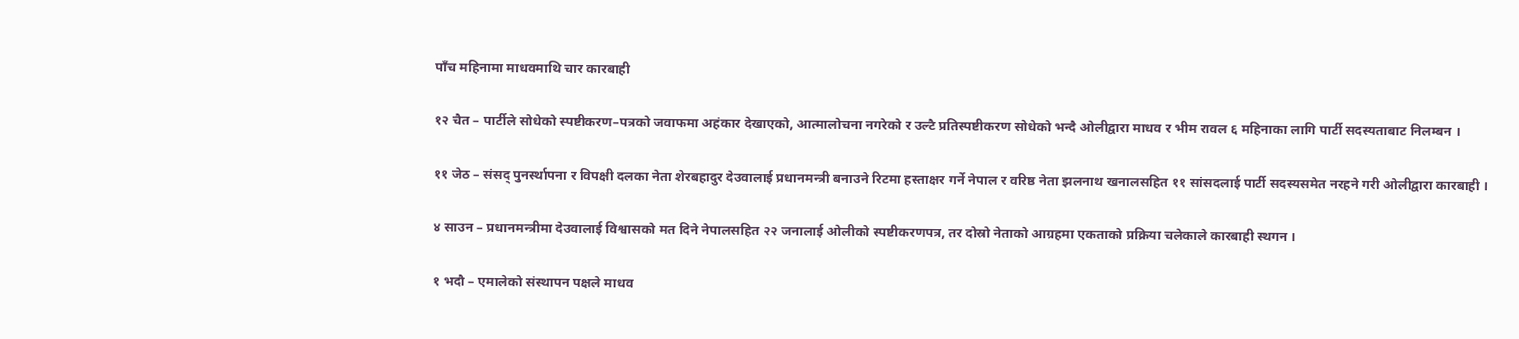पाँच महिनामा माधवमाथि चार कारबाही

१२ चैत – पार्टीले सोधेको स्पष्टीकरण–पत्रको जवाफमा अहंकार देखाएको, आत्मालोचना नगरेको र उल्टै प्रतिस्पष्टीकरण सोधेको भन्दै ओलीद्वारा माधव र भीम रावल ६ महिनाका लागि पार्टी सदस्यताबाट निलम्बन ।

११ जेठ – संसद् पुनर्स्थापना र विपक्षी दलका नेता शेरबहादुर देउवालाई प्रधानमन्त्री बनाउने रिटमा हस्ताक्षर गर्ने नेपाल र वरिष्ठ नेता झलनाथ खनालसहित ११ सांसदलाई पार्टी सदस्यसमेत नरहने गरी ओलीद्वारा कारबाही ।

४ साउन – प्रधानमन्त्रीमा देउवालाई विश्वासको मत दिने नेपालसहित २२ जनालाई ओलीको स्पष्टीकरणपत्र, तर दोस्रो नेताको आग्रहमा एकताको प्रक्रिया चलेकाले कारबाही स्थगन ।

१ भदौ – एमालेको संस्थापन पक्षले माधव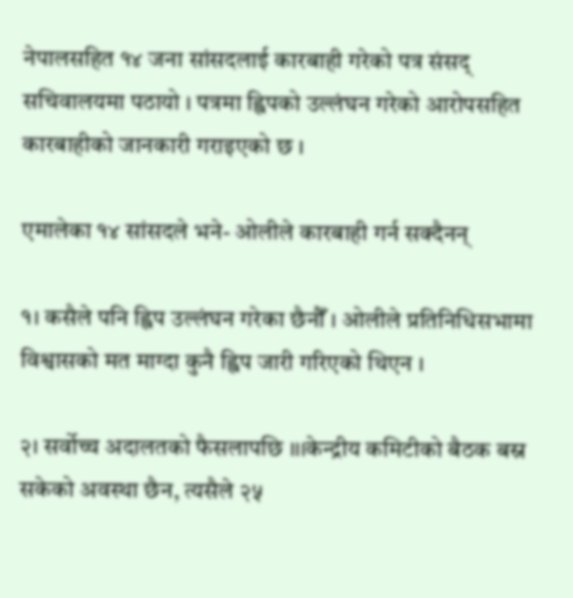नेपालसहित १४ जना सांसदलाई कारबाही गरेको पत्र संसद् सचिवालयमा पठायो । पत्रमा ह्विपको उल्लंघन गरेको आरोपसहित कारबाहीको जानकारी गराइएको छ ।

एमालेका १४ सांसदले भने- ओलीले कारबाही गर्न सक्दैनन्

१। कसैले पनि ह्विप उल्लंघन गरेका छैनौँ । ओलीले प्रतिनिधिसभामा विश्वासको मत माग्दा कुनै ह्विप जारी गरिएको थिएन ।

२। सर्वोच्च अदालतको फैसलापछि ।।।केन्द्रीय कमिटीको बैठक बस्न सकेको अवस्था छैन, त्यसैले २५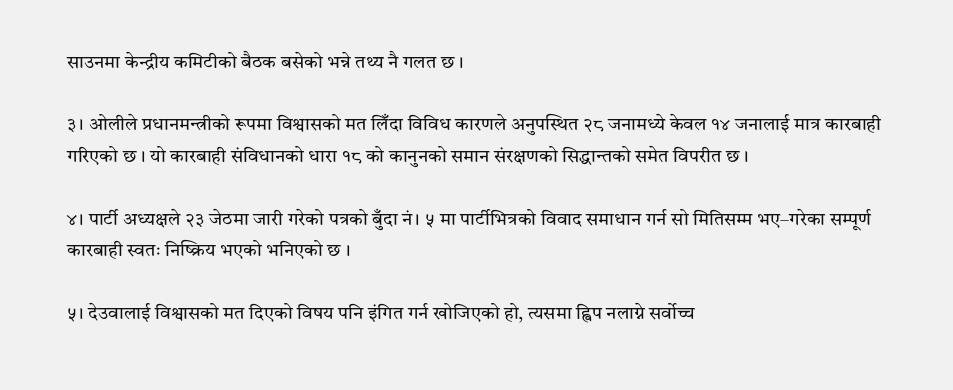साउनमा केन्द्रीय कमिटीको बैठक बसेको भन्ने तथ्य नै गलत छ ।

३। ओलीले प्रधानमन्त्रीको रूपमा विश्वासको मत लिँदा विविध कारणले अनुपस्थित २८ जनामध्ये केवल १४ जनालाई मात्र कारबाही गरिएको छ । यो कारबाही संविधानको धारा १८ को कानुनको समान संरक्षणको सिद्धान्तको समेत विपरीत छ ।

४। पार्टी अध्यक्षले २३ जेठमा जारी गरेको पत्रको बुँदा नं। ५ मा पार्टीभित्रको विवाद समाधान गर्न सो मितिसम्म भए–गरेका सम्पूर्ण कारबाही स्वतः निष्क्रिय भएको भनिएको छ ।

५। देउवालाई विश्वासको मत दिएको विषय पनि इंगित गर्न खोजिएको हो, त्यसमा ह्विप नलाग्ने सर्वोच्च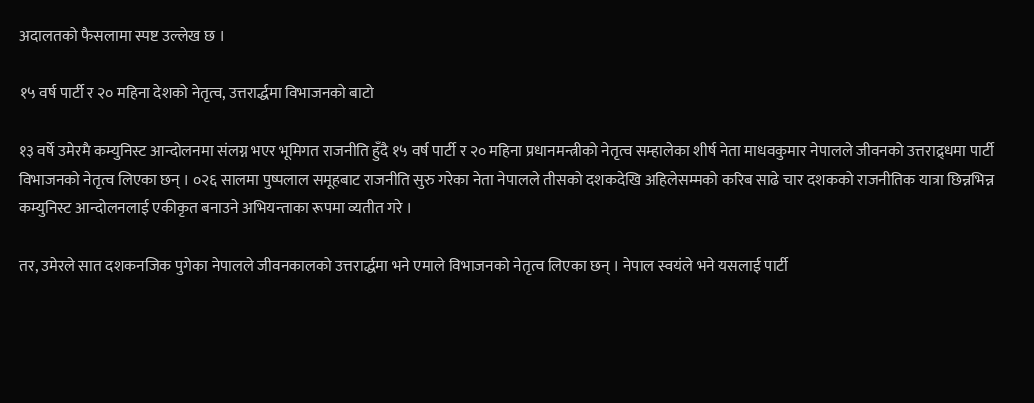अदालतको फैसलामा स्पष्ट उल्लेख छ ।

१५ वर्ष पार्टी र २० महिना देशको नेतृत्व, उत्तरार्द्धमा विभाजनको बाटो

१३ वर्षे उमेरमै कम्युनिस्ट आन्दोलनमा संलग्न भएर भूमिगत राजनीति हुँदै १५ वर्ष पार्टी र २० महिना प्रधानमन्त्रीको नेतृत्व सम्हालेका शीर्ष नेता माधवकुमार नेपालले जीवनको उत्तराद्र्धमा पार्टी विभाजनको नेतृत्व लिएका छन् । ०२६ सालमा पुष्पलाल समूहबाट राजनीति सुरु गरेका नेता नेपालले तीसको दशकदेखि अहिलेसम्मको करिब साढे चार दशकको राजनीतिक यात्रा छिन्नभिन्न कम्युनिस्ट आन्दोलनलाई एकीकृत बनाउने अभियन्ताका रूपमा व्यतीत गरे ।

तर, उमेरले सात दशकनजिक पुगेका नेपालले जीवनकालको उत्तरार्द्धमा भने एमाले विभाजनको नेतृत्व लिएका छन् । नेपाल स्वयंले भने यसलाई पार्टी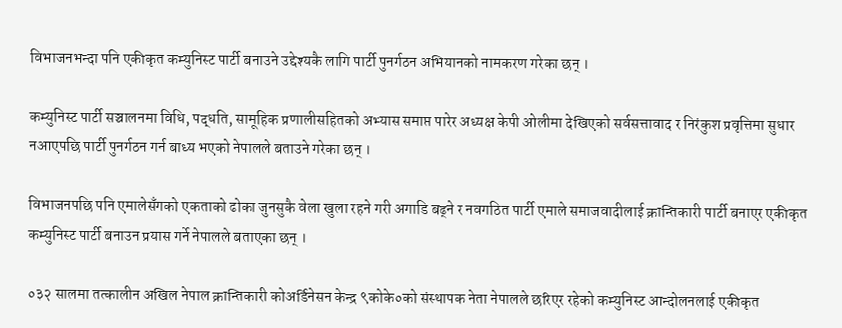विभाजनभन्दा पनि एकीकृत कम्युनिस्ट पार्टी बनाउने उद्देश्यकै लागि पार्टी पुनर्गठन अभियानको नामकरण गरेका छन् ।

कम्युनिस्ट पार्टी सञ्चालनमा विधि, पद्धति, सामूहिक प्रणालीसहितको अभ्यास समाप्त पारेर अध्यक्ष केपी ओलीमा देखिएको सर्वसत्तावाद र निरंकुश प्रवृत्तिमा सुधार नआएपछि पार्टी पुनर्गठन गर्न बाध्य भएको नेपालले बताउने गरेका छन् ।

विभाजनपछि पनि एमालेसँगको एकताको ढोका जुनसुकै वेला खुला रहने गरी अगाडि बढ्ने र नवगठित पार्टी एमाले समाजवादीलाई क्रान्तिकारी पार्टी बनाएर एकीकृत कम्युनिस्ट पार्टी बनाउन प्रयास गर्ने नेपालले बताएका छन् ।

०३२ सालमा तत्कालीन अखिल नेपाल क्रान्तिकारी कोअर्डिनेसन केन्द्र ९कोके०को संस्थापक नेता नेपालले छरिएर रहेको कम्युनिस्ट आन्दोलनलाई एकीकृत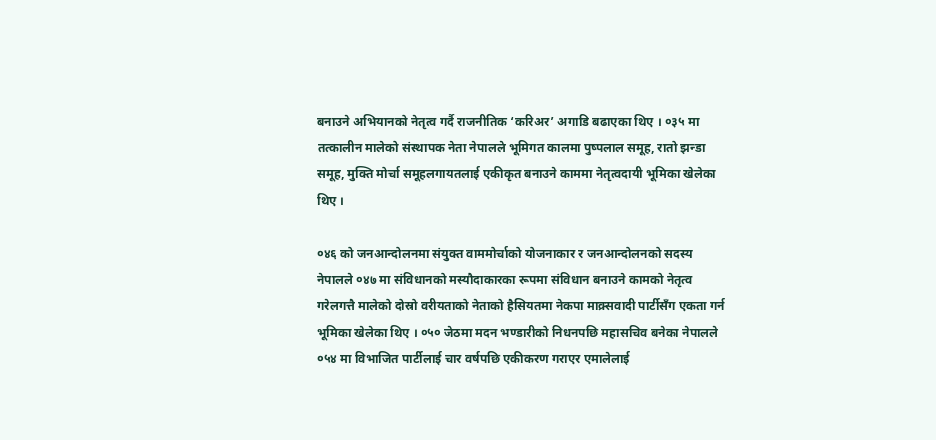बनाउने अभियानको नेतृत्व गर्दै राजनीतिक ‘करिअर’ अगाडि बढाएका थिए । ०३५ मा तत्कालीन मालेको संस्थापक नेता नेपालले भूमिगत कालमा पुष्पलाल समूह, रातो झन्डा समूह, मुक्ति मोर्चा समूहलगायतलाई एकीकृत बनाउने काममा नेतृत्वदायी भूमिका खेलेका थिए ।

०४६ को जनआन्दोलनमा संयुक्त वाममोर्चाको योजनाकार र जनआन्दोलनको सदस्य नेपालले ०४७ मा संविधानको मस्यौदाकारका रूपमा संविधान बनाउने कामको नेतृत्व गरेलगत्तै मालेको दोस्रो वरीयताको नेताको हैसियतमा नेकपा माक्र्सवादी पार्टीसँग एकता गर्न भूमिका खेलेका थिए । ०५० जेठमा मदन भण्डारीको निधनपछि महासचिव बनेका नेपालले ०५४ मा विभाजित पार्टीलाई चार वर्षपछि एकीकरण गराएर एमालेलाई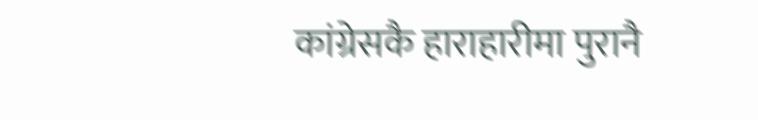कांग्रेसकै हाराहारीमा पुरानै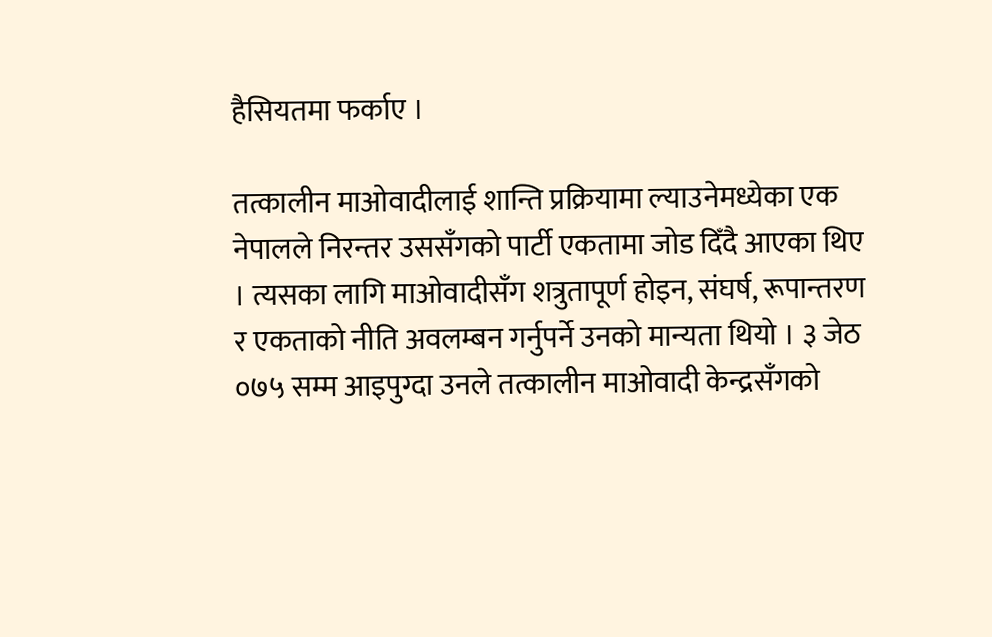हैसियतमा फर्काए ।

तत्कालीन माओवादीलाई शान्ति प्रक्रियामा ल्याउनेमध्येका एक नेपालले निरन्तर उससँगको पार्टी एकतामा जोड दिँदै आएका थिए । त्यसका लागि माओवादीसँग शत्रुतापूर्ण होइन, संघर्ष, रूपान्तरण र एकताको नीति अवलम्बन गर्नुपर्ने उनको मान्यता थियो । ३ जेठ ०७५ सम्म आइपुग्दा उनले तत्कालीन माओवादी केन्द्रसँगको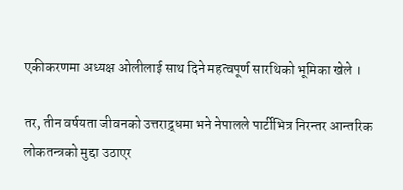एकीकरणमा अध्यक्ष ओलीलाई साथ दिने महत्वपूर्ण सारथिको भूमिका खेले ।

तर, तीन वर्षयता जीवनको उत्तराद्र्धमा भने नेपालले पार्टीभित्र निरन्तर आन्तरिक लोकतन्त्रको मुद्दा उठाएर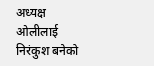अध्यक्ष ओलीलाई निरंकुश बनेको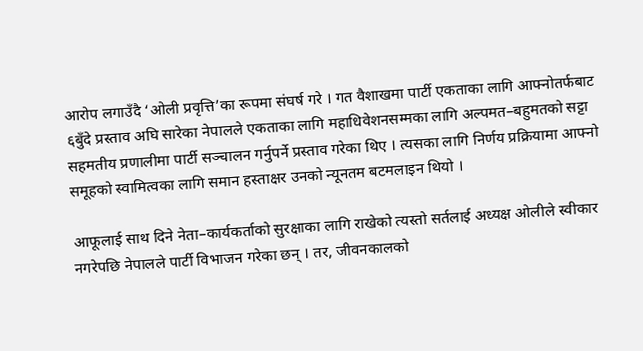आरोप लगाउँदै ‘ओली प्रवृत्ति’का रूपमा संघर्ष गरे । गत वैशाखमा पार्टी एकताका लागि आफ्नोतर्फबाट ६बुँदे प्रस्ताव अघि सारेका नेपालले एकताका लागि महाधिवेशनसम्मका लागि अल्पमत–बहुमतको सट्टा सहमतीय प्रणालीमा पार्टी सञ्चालन गर्नुपर्ने प्रस्ताव गरेका थिए । त्यसका लागि निर्णय प्रक्रियामा आफ्नो समूहको स्वामित्वका लागि समान हस्ताक्षर उनको न्यूनतम बटमलाइन थियो ।

आफूलाई साथ दिने नेता–कार्यकर्ताको सुरक्षाका लागि राखेको त्यस्तो सर्तलाई अध्यक्ष ओलीले स्वीकार नगरेपछि नेपालले पार्टी विभाजन गरेका छन् । तर, जीवनकालको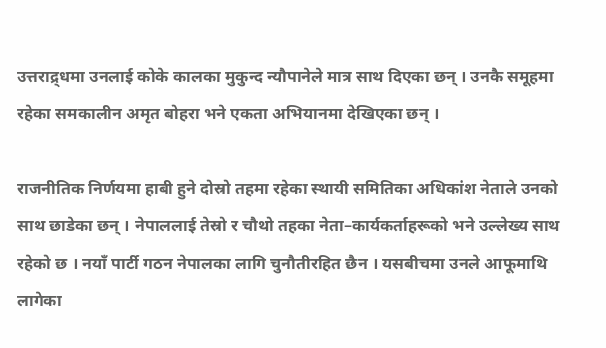उत्तराद्र्धमा उनलाई कोके कालका मुकुन्द न्यौपानेले मात्र साथ दिएका छन् । उनकै समूहमा रहेका समकालीन अमृत बोहरा भने एकता अभियानमा देखिएका छन् ।

राजनीतिक निर्णयमा हाबी हुने दोस्रो तहमा रहेका स्थायी समितिका अधिकांश नेताले उनको साथ छाडेका छन् । नेपाललाई तेस्रो र चौथो तहका नेता–कार्यकर्ताहरूको भने उल्लेख्य साथ रहेको छ । नयाँ पार्टी गठन नेपालका लागि चुनौतीरहित छैन । यसबीचमा उनले आफूमाथि लागेका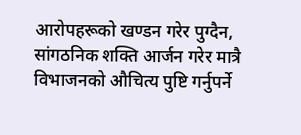आरोपहरूको खण्डन गरेर पुग्दैन, सांगठनिक शक्ति आर्जन गरेर मात्रै विभाजनको औचित्य पुष्टि गर्नुपर्ने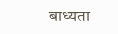बाध्यता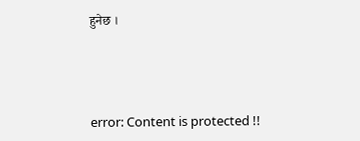हुनेछ ।





error: Content is protected !!